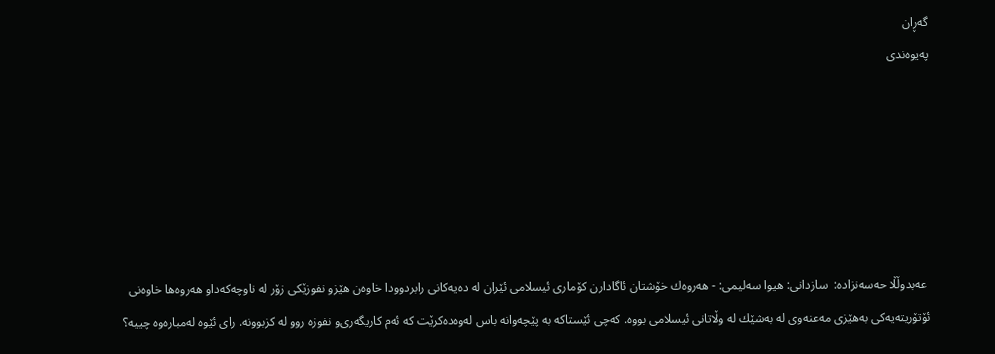گه‌ڕان
په‌یوه‌ندی






 عه‌بدوڵڵا حه‌سه‌نزاده:  سازدانی: هیوا سه‌لیمی: - هه‌روه‌ك خۆشتان ئاگادارن كۆماری ئیسلامی ئێران له‌ ده‌یه‌كانی رابردوودا خاوه‌ن هێز‌و نفوزێكی زۆر له‌ ناوچه‌كه‌دا‌و هه‌روه‌ها خاوه‌نی ئۆتۆریته‌یه‌كی به‌هێزی مه‌عنه‌وی له‌ به‌شێك له‌ وڵاتانی ئیسلامی بووه‌. كه‌چی ئێستاكه‌ به‌ پێچه‌وانه‌ باس له‌وه‌ده‌كرێت كه‌ ئه‌م كاریگه‌ری‌و نفوزه‌ روو له‌ كزبوونه‌. رای ئێوه‌ له‌مباره‌وه‌ چییه‌؟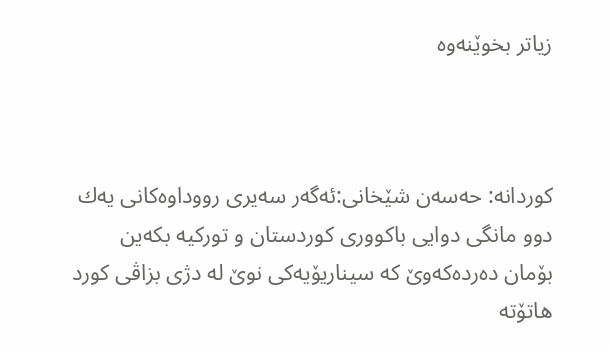زیاتر بخوێنەوە



كوردانە: حه‌سه‌ن شێخانی:ئەگەر سەیری رووداوەكانی یەك دوو مانگی دوایی باكووری كوردستان و توركیە بكەین
بۆمان دەردەكەوێ كە سیناریۆیەكی نوێ لە دژی بزاڤی كورد هاتۆتە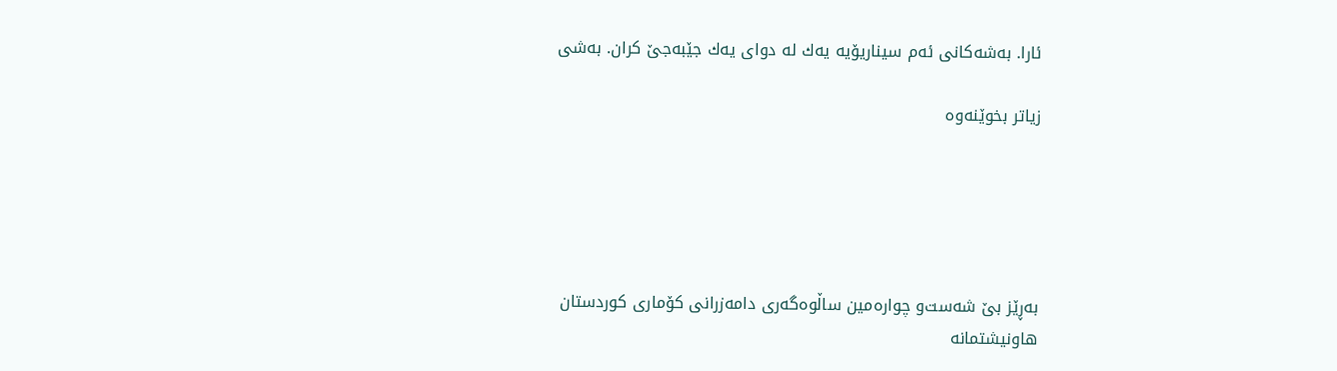ئارا. بەشەكانی ئەم سیناریۆیە یەك لە دوای یەك جێبەجێ كران. بەشی

زیاتر بخوێنەوە





به‌ڕێز بێ‌ شه‌ست‌و چواره‌مین ساڵوه‌گه‌ری‌ دامه‌زرانی‌ كۆماری‌ كوردستان
هاونیشتمانه‌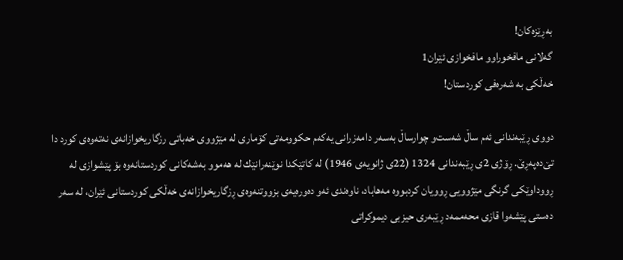به‌ڕێزه‌كان!
گه‌لانی‌ مافخورا‌وو مافخوازی‌ ئێران1
خه‌ڵكی‌ به‌ شه‌ره‌فی‌ كوردستان!

دووی‌ ڕێبه‌ندانی‌ ئه‌م ساڵ شه‌ست‌و چوارساڵ به‌سه‌ر دامه‌زرانی‌ یه‌كه‌م حكوومه‌تی‌ كۆماری‌ له‌ مێژووی‌ خه‌باتی‌ رزگاریخوازانه‌ی‌ نه‌ته‌وه‌ی‌ كورد دا تێ‌‌ده‌په‌ڕێ‌. ڕۆژی‌ 2ی‌ ڕێبه‌ندانی‌ 1324 (22ی ژانویه‌ی‌ 1946) له‌ كاتێكدا نوێنه‌رانێك له‌ هه‌موو به‌شه‌كانی‌ كوردستانه‌وه‌ بۆ پێشوازی‌ له‌ ڕووداوێكی‌ گرنگی‌ مێژوویی‌ ڕوویان كردبووه‌ مه‌هاباد، ناوه‌ندی‌ ئه‌و ده‌وره‌یه‌ی‌ بزووتنه‌وه‌ی‌ ڕزگاریخوازانه‌ی‌ خه‌ڵكی‌ كوردستانی‌ ئێران، له‌ سه‌ر ده‌ستی‌ پێشه‌وا قازی‌ محه‌ممه‌د ڕێبه‌ری‌ حیزبی‌ دیموكراتی‌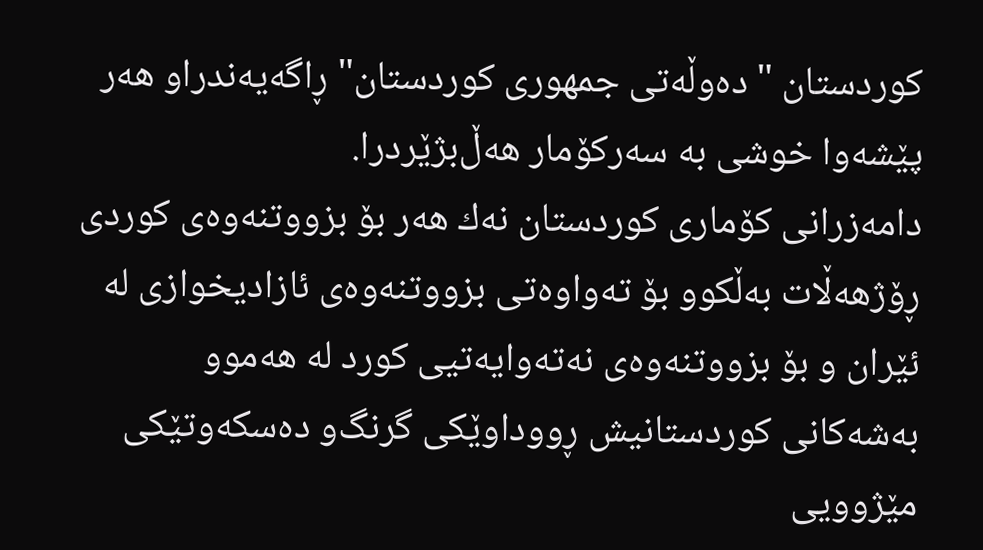كوردستان " ده‌وڵه‌تی‌ جمهوری‌ كوردستان" ڕاگه‌یه‌ندرا‌و هه‌ر پێشه‌وا خوشی‌ به‌ سه‌ركۆمار هه‌ڵ‌بژێردرا.
دامه‌زرانی‌ كۆماری‌ كوردستان نه‌ك هه‌ر بۆ بزووتنه‌وه‌ی‌ كوردی‌ ڕۆژهه‌ڵات به‌ڵكوو بۆ ته‌واوه‌تی‌ بزووتنه‌وه‌ی‌ ئازادیخوازی‌ له‌ ئێران ‌و بۆ بزووتنه‌وه‌ی‌ نه‌ته‌وایه‌تیی‌ كورد له‌ هه‌موو به‌شه‌كانی‌ كوردستانیش ڕووداوێكی‌ گرنگ‌و ده‌سكه‌وتێكی‌ مێژوویی‌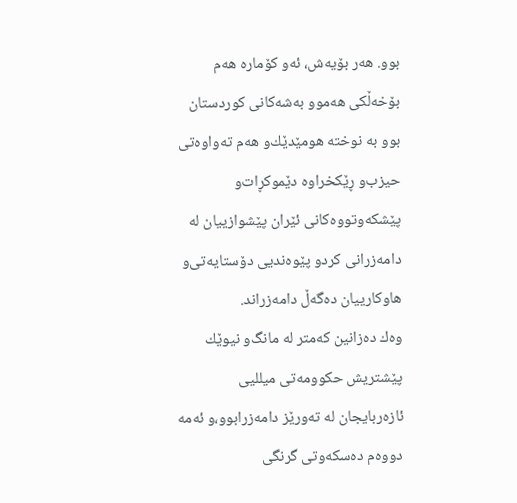بوو. هه‌ر بۆیه‌ش، ئه‌و كۆماره‌ هه‌م بۆخه‌ڵكی‌ هه‌موو به‌شه‌كانی‌ كوردستان‌ بوو به‌ نوخته‌ هومێدێك‌و هه‌م ته‌واوه‌تی‌ حیزب‌و ڕێكخراوه‌ دێموكڕات‌و پێشكه‌وتووه‌كانی‌ ئێران پێشوازییان له‌ دامه‌زرانی‌ كرد‌و پێوه‌ندیی‌ دۆستایه‌تی‌‌و هاوكارییان ده‌گه‌ڵ دامه‌زراند.
وه‌ك ده‌زانین كه‌متر له‌ مانگ‌و نیوێك پێشتریش حكوومه‌تی‌ میللیی‌ ئازه‌ربایجان له‌ ته‌ورێز دامه‌زرابوو،‌و ئه‌مه‌ دووه‌م ده‌سكه‌وتی‌ گرنگی‌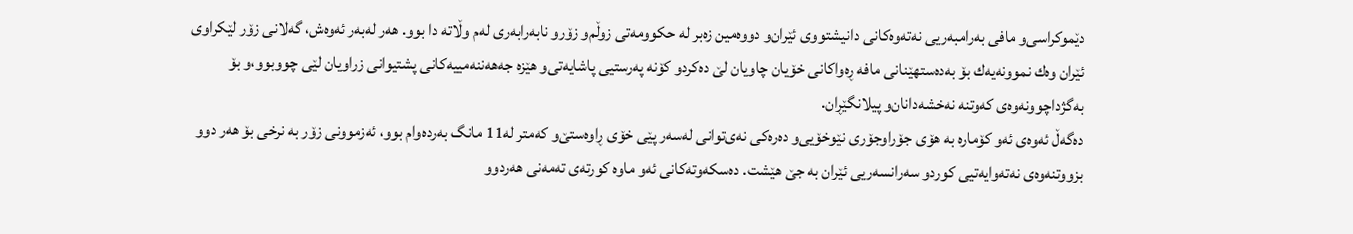دێموكراسی‌‌و مافی‌ به‌رامبه‌ریی‌ نه‌ته‌وه‌كانی‌ دانیشتووی‌ ئێران‌و دووه‌مین زه‌بر له‌ حكوومه‌تی‌ زوڵم‌و زۆر‌و نابه‌رابه‌ری‌ له‌م وڵاته‌ دا بوو. هه‌ر له‌به‌ر ئه‌وه‌ش، گه‌لانی‌ زۆر لێكراوی‌ ئێران وه‌ك نموونه‌یه‌ك بۆ به‌ده‌ستهێنانی‌ مافه‌ ڕه‌واكانی‌ خۆیان چاویان لێ‌ ده‌كرد‌و كۆنه‌ په‌ر‌ستیی‌ پاشایه‌تی‌‌و هێزه‌ جه‌هه‌ننه‌مییه‌كانی‌ پشتیوانی‌ زراویان لێی‌ چووبوو،‌و بۆ به‌گژداچوونه‌وه‌ی‌ كه‌وتنه‌ نه‌خشه‌دانان‌و پیلانگێڕان.
ده‌گه‌ڵ ئه‌وه‌ی‌ ئه‌و كۆماره‌ به‌ هۆی‌ جۆراوجۆری‌ نێوخۆیی‌‌و ده‌ره‌كی‌ نه‌ی‌توانی‌ له‌سه‌ر پێی‌ خۆی‌ ڕاوه‌ستێ‌‌و كه‌متر له‌11 مانگ به‌رده‌وام بوو، ئه‌زموونی‌ زۆر به‌ نرخی‌ بۆ هه‌ر دوو بزووتنه‌وه‌ی‌ نه‌ته‌وایه‌تیی‌ كورد‌و سه‌رانسه‌ریی‌ ئێران به‌ جێ‌ هێشت. ده‌سكه‌وته‌كانی‌ ئه‌و ماوه‌ كورته‌ی‌ ته‌مه‌نی‌ هه‌ردوو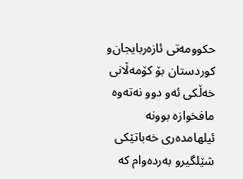حكوومه‌تی‌ ئازه‌ربایجان‌و كوردستان بۆ كۆمه‌ڵانی‌ خه‌ڵكی‌ ئه‌و دوو نه‌ته‌وه‌ مافخوازه‌ بوونه‌ ئیلهامده‌ری‌ خه‌باتێكی‌ شێلگیر‌و به‌رده‌وام كه‌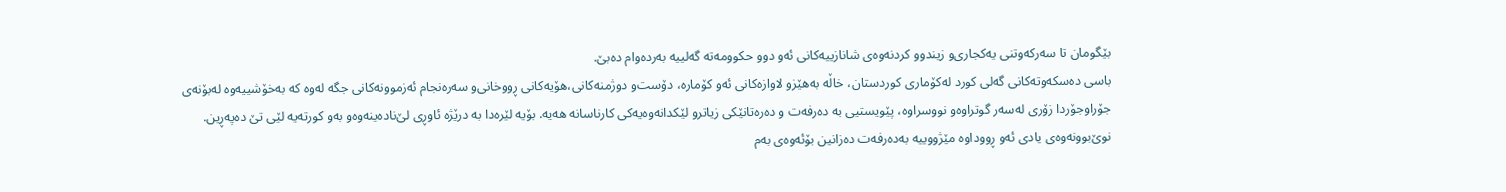بێگومان تا سه‌ركه‌وتنی‌ یه‌كجاری‌‌و زیندوو كردنه‌وه‌ی‌ شانازییه‌كانی‌ ئه‌و دوو حكوومه‌ته‌ گه‌لییه‌ به‌رده‌وام ده‌بێ‌.
باسی ده‌سکه‌وته‌کانی گه‌لی کورد له‌کۆماری کوردستان، خاڵه‌ به‌هێزو لاوازه‌کانی ئه‌و کۆماره‌، دۆست‌و دوژمنه‌کانی،هۆیه‌کانی ڕووخانی‌و سه‌ره‌نجام ئه‌زموونه‌کانی جگه‌ له‌وه‌ که‌ به‌خۆشییه‌وه‌ له‌بۆنه‌ی جۆراوجۆردا زۆری له‌سه‌ر گوتراوه‌و نووسراوه‌، پێویستیی به‌ ده‌ر‌فه‌ت و ده‌ره‌تانێكی زیاترو لێکدانه‌وه‌یه‌کی کارناسانه‌ هه‌یه‌. بۆیه‌ لێره‌دا به‌ درێژه‌ ئاوڕی لێ‌ناده‌ینه‌وه‌و به‌و کورته‌یه‌ لێی تێ ده‌په‌ڕین. نوێ‌بوونه‌وه‌ی یادی ئه‌و ڕووداوه‌ مێژووییه‌ به‌ده‌رفه‌ت ده‌زانین بۆئه‌وه‌ی به‌م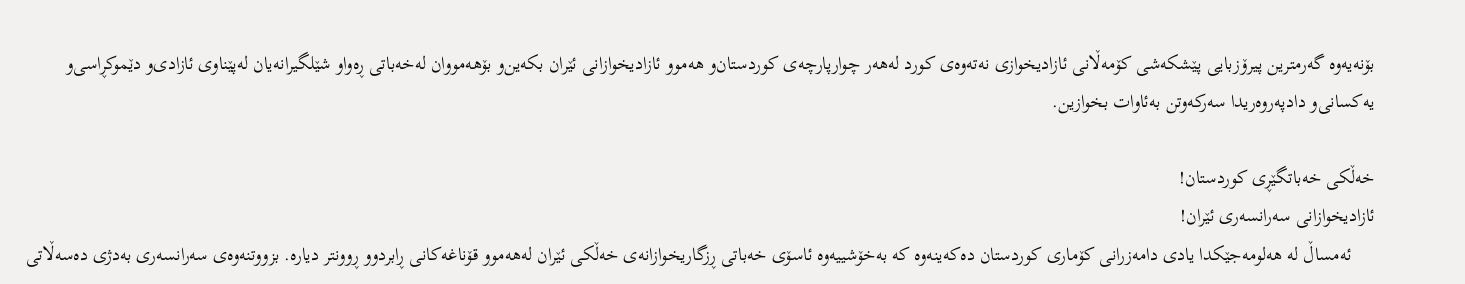بۆنه‌یه‌وه گه‌رمترین پیرۆزبایی پێشکه‌شی کۆمه‌ڵانی ئازادیخوازی نه‌ته‌وه‌ی کورد له‌هه‌ر چوارپارچه‌ی کوردستان‌و هه‌موو ئازادیخوازانی ئێران بکه‌ین‌و بۆهه‌مووان له‌خه‌باتی ڕه‌واو شێلگیرانه‌یان له‌پێناوی ئازادی‌و دێموکڕاسی‌و یه‌کسانی‌و دادپه‌روه‌ریدا سه‌رکه‌وتن به‌ئاوات بخوازین.

خه‌ڵکی خه‌باتگێڕی کوردستان!
ئازادیخوازانی سه‌رانسه‌ری ئێران!
     ئه‌مساڵ له‌ هه‌لومه‌جێکدا یادی دامه‌زرانی کۆماری کوردستان ده‌که‌ینه‌وه‌ که‌ به‌خۆشییه‌وه‌ ئاسۆی خه‌باتی ڕزگاریخوازانه‌ی‌ خه‌ڵکی ئێران له‌هه‌موو قۆناغه‌کانی ڕابردوو ڕوونتر دیاره‌. بزووتنه‌وه‌ی سه‌رانسه‌ری به‌دژی ده‌سه‌ڵاتی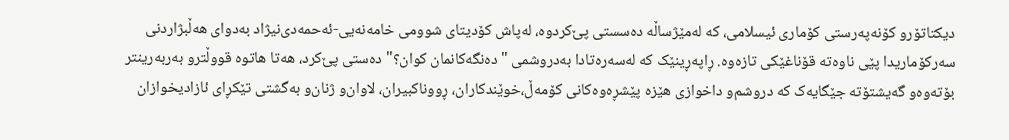دیکتاتۆرو کۆنه‌په‌رستی کۆماری ئیسلامی، که‌ له‌مێژساڵه‌ ده‌سستی پێ‌کردوه‌، له‌پاش کۆدیتای شوومی خامه‌نه‌یی-ئه‌حمه‌دی‌نیژاد به‌دوای هه‌ڵبژاردنی سه‌رکۆماریدا پێی ناوه‌ته‌ قۆناغێکی تازه‌وه‌. ڕاپه‌ڕینێک که‌ له‌سه‌ره‌تادا به‌دروشمی "ده‌نگه‌کانمان کوان؟" ده‌ستی‌ پێ‌کرد، هه‌تا هاتوه‌ قووڵترو به‌ر‌به‌رینتر بۆته‌وه‌و گه‌یشتۆته‌ جێگایه‌ک که‌ دروشم‌و داخوازی هێزه‌ پێشڕه‌وه‌کانی کۆمه‌ڵ،خوێندکاران، ڕووناکبیران، لاوان‌‌و ژنان‌و به‌گشتی تێکڕای ئازادیخوازان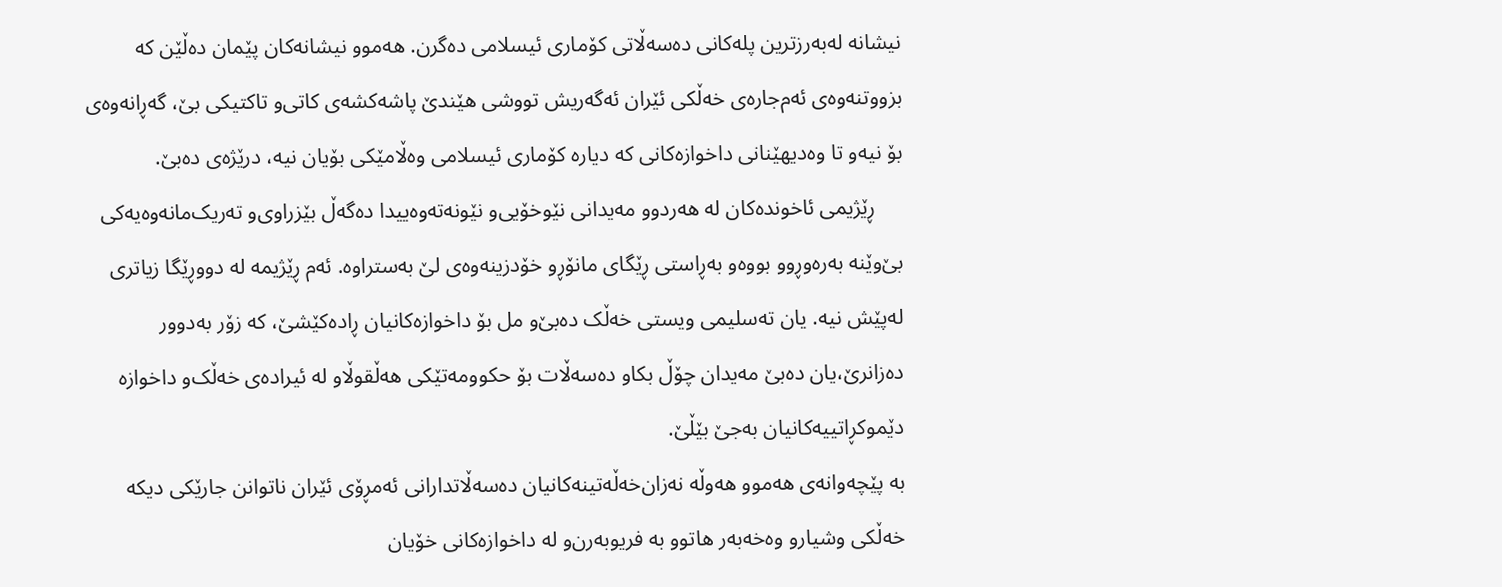نیشانه‌ له‌به‌رزترین پله‌کانی ده‌سه‌ڵاتی کۆماری ئیسلامی ده‌گرن. هه‌موو نیشانه‌کان پێمان ده‌ڵێن که‌ بزووتنه‌وه‌ی ئه‌م‌جاره‌ی خه‌ڵکی ئێران ئه‌گه‌ریش تووشی هێندێ پاشه‌کشه‌ی کاتی‌و تاکتیکی بێ، گه‌ڕانه‌وه‌ی بۆ نیه‌و تا وه‌دیهێنانی داخوازه‌کانی که‌ دیاره‌ کۆماری ئیسلامی وه‌ڵامێکی بۆیان نیه‌، درێژه‌ی ده‌بێ.
     ڕێژیمی ئاخونده‌کان له‌ هه‌ردوو مه‌یدانی نێوخۆیی‌و نێونه‌ته‌وه‌ییدا ده‌گه‌ڵ بێزراوی‌و ته‌ریک‌مانه‌وه‌یه‌کی بێ‌وێنه‌ به‌ره‌وڕوو بووه‌و به‌ڕاستی ڕێگای مانۆڕو خۆدزینه‌وه‌ی لێ به‌ستراوه‌. ئه‌م ڕێژیمه‌ له‌ دووڕێگا زیاتری له‌پێش نیه‌. یان ته‌سلیمی ویستی خه‌ڵک ده‌بێ‌و مل بۆ داخوازه‌کانیان ڕاده‌کێشێ، که‌ زۆر به‌دوور ده‌زانرێ،یان ده‌بێ مه‌یدان چۆڵ بکاو ده‌سه‌ڵات بۆ حکوومه‌تێکی هه‌ڵقوڵاو له‌ ئیراده‌ی خه‌ڵک‌و داخوازه‌ دێموکڕاتییه‌کانیان به‌جێ بێڵێ.
به‌ پێچه‌وانه‌ی‌ هه‌موو هه‌وڵه‌ نه‌زان‌خه‌ڵه‌تینه‌كانیان ده‌سه‌ڵاتدارانی‌ ئه‌مڕۆی‌ ئێران ناتوانن جارێكی‌ دیكه‌ خه‌ڵكی‌ وشیار‌و وه‌خه‌به‌ر هاتوو به‌ فریوبه‌رن‌و له‌ داخوازه‌كانی‌ خۆیان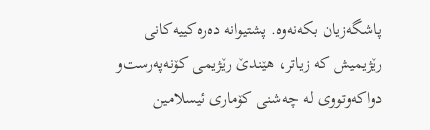پاشگه‌زیان بكه‌نه‌وه‌. پشتیوانه‌ ده‌ره‌كییه‌كانی‌ رێژیمیش كه‌ زیاتر، هێندێ‌ رێژیمی‌ كۆنه‌په‌رست‌و دواكه‌وتووی‌ له‌ چه‌شنی‌ كۆماری‌ ئیسلامین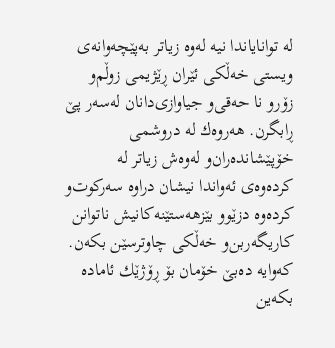له‌ توانایاندا نیه‌ له‌وه‌ زیاتر به‌پێچه‌وانه‌ی ویستی‌ خه‌ڵكی‌ ئێران‌ ڕێژیمی‌ زوڵم‌و زۆرو نا حه‌قی‌‌و جیاوازی‌دانان له‌سه‌ر پێ‌ ڕابگرن. هه‌روه‌ك له‌ دروشمی‌ خۆپێشانده‌ران‌و له‌وه‌ش زیاتر له‌ كرده‌وه‌ی‌ ئه‌واندا نیشان دراوه‌ سه‌ركوت‌و كرده‌وه‌ دزێو‌و بێزهه‌ستێنه‌كانیش ناتوانن كاریگه‌ربن‌و خه‌ڵكی‌ چاوترسێن بكه‌ن. كه‌وایه‌ ده‌بێ‌ خۆمان بۆ ڕۆژێك ئاماده‌ بكه‌ین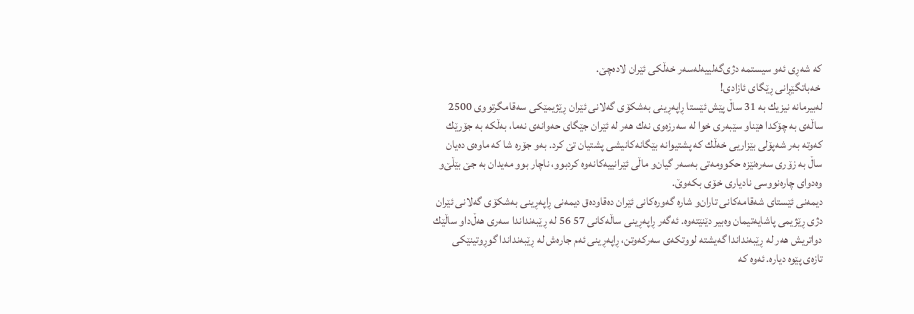كه‌ شه‌ڕی‌ ئه‌و سیستمه‌ دژی‌گه‌لییه‌له‌سه‌ر خه‌ڵكی‌ ئێران لاده‌چێ‌.
 خه‌باتگێڕانی‌ ڕێگای‌ ئازادی‌!
له‌بیرمانه‌ نیزیك به‌ 31 ساڵ پێش ئێستا ڕاپه‌ڕینی‌ به‌شكۆی‌ گه‌لانی‌ ئێران ڕێژیمێكی‌ سه‌قامگرتووی‌ 2500 ساڵه‌ی‌ به‌ چۆكدا هێنا‌و سێبه‌ری‌ خوا له‌ سه‌رزه‌وی‌ نه‌ك هه‌ر له‌ ئێران جێگای‌ حه‌وانه‌ی‌ نه‌ما، به‌ڵكه‌ به‌ جۆرێك كه‌وته‌ به‌ر شه‌پۆلی‌ بێزاریی‌ خه‌ڵك كه‌ پشتیوانه‌ بێگانه‌كانیشی پشتیان تێ‌ كرد. به‌و جۆره‌ شا كه‌ ماوه‌ی‌ ده‌یان ساڵ به‌ زۆری‌ سه‌ره‌نێزه‌ حكوومه‌تی‌ به‌سه‌ر گیان‌و ماڵی‌ ئێرانییه‌كانه‌وه‌ كردبوو، ناچار بوو مه‌یدان به‌ جێ‌ بێڵێ‌‌و وه‌دوای‌ چاره‌نووسی‌ نادیاری‌ خۆی‌ بكه‌وێ‌.
دیمه‌نی‌ ئێستای شه‌قامه‌كانی‌ تاران‌و شاره‌ گه‌وره‌كانی‌ ئێران ده‌قا‌وده‌ق دیمه‌نی‌ ڕاپه‌ڕینی‌ به‌شكۆی‌ گه‌لانی‌ ئێران دژی‌ ڕێژیمی‌ پاشایه‌تیمان وه‌بیر دێنێته‌وه‌. ئه‌گه‌ر ڕاپه‌ڕینی‌ ساڵه‌كانی‌ 57 56 له‌ ڕێبه‌نداندا سه‌ری‌ هه‌ڵ‌دا‌و ساڵێك دواتریش هه‌ر له‌ ڕێبه‌نداندا گه‌یشته‌ لووتكه‌ی‌ سه‌ركه‌وتن، ڕاپه‌ڕینی‌ ئه‌م جاره‌ش له‌ ڕێبه‌نداندا گوڕوتینێكی‌ تازه‌ی‌ پێوه‌‌ دیاره‌. ئه‌وه‌ كه‌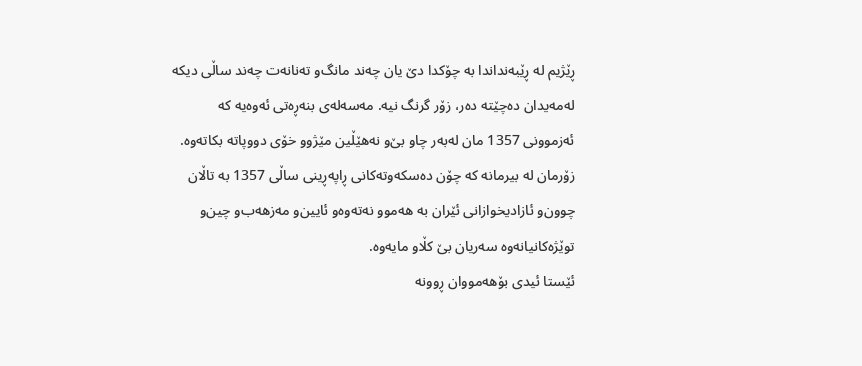ڕێژیم له‌ ڕێبه‌نداندا به‌ چۆكدا دێ‌ یان چه‌ند مانگ‌و ته‌نانه‌ت چه‌ند ساڵی‌ دیكه له‌مه‌یدان ده‌چێته‌ ده‌ر،‌ زۆر گرنگ نیه‌. مه‌سه‌له‌ی‌ بنه‌ڕه‌تی‌ ئه‌وه‌یه‌ كه‌ ئه‌زموونی‌ 1357 مان له‌به‌ر چاو بێ‌‌و نه‌هێڵین مێژوو خۆی‌ دووپاته‌ بكاته‌وه‌. زۆرمان له‌ بیرمانه‌ كه‌ چۆن ده‌سكه‌وته‌كانی‌ ڕاپه‌ڕینی‌ ساڵی‌ 1357 به‌ تاڵان چوون‌و ئازادیخوازانی‌ ئێران به‌ هه‌موو نه‌ته‌وه‌‌و ئایین‌و مه‌زهه‌ب‌و چین‌و توێژه‌كانیانه‌وه‌ سه‌ریان بێ‌ كڵاو مایه‌وه‌.
ئێستا ئیدی بۆهه‌مووان ڕوونه‌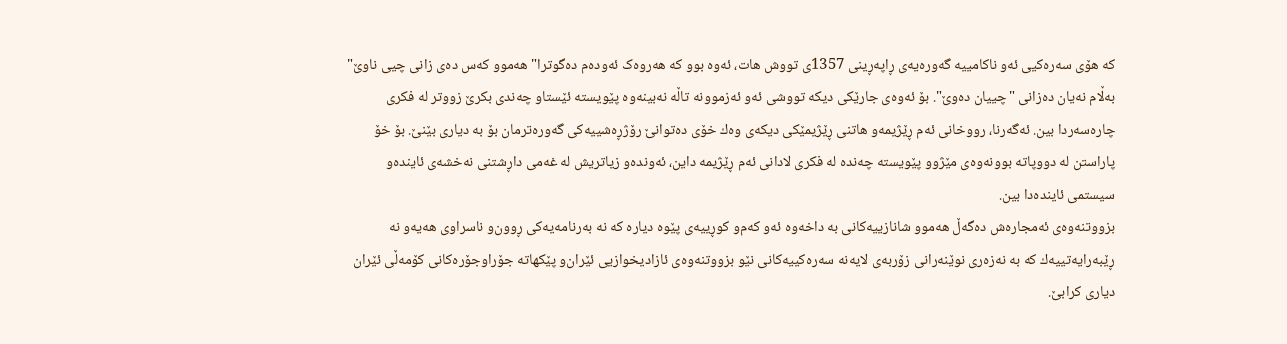که‌ هۆی سه‌ره‌کیی ئه‌و ناکامییه‌ گه‌وره‌یه‌ی ڕاپه‌ڕینی 1357ی تووش هات، ئه‌وه‌ بوو که‌ هه‌روه‌ک ئه‌وده‌م ده‌گوترا" هه‌موو كه‌س ده‌ی‌ زانی‌ چیی‌ ناوێ‌" به‌ڵام نه‌یان ده‌زانی‌ "چییان ده‌وێ‌". بۆ ئه‌وه‌ی‌ جارێكی‌ دیكه‌ تووشی‌ ئه‌و ئه‌زموونه‌ تاڵه‌ نه‌بینه‌وه‌ پێویسته‌ ئێستا‌و چه‌ندی‌ بكرێ‌ زووتر له‌ فكری‌ چاره‌سه‌ردا بین. ئه‌گه‌رنا، رووخانی‌ ئه‌م ڕێژیمه‌‌و هاتنی‌ ڕێژیمێكی‌ دیکه‌ی وه‌ك خۆی‌ ده‌توانێ‌ رۆژڕه‌شییه‌كی‌ گه‌وره‌ترمان بۆ به‌ دیاری‌ بێنێ‌. بۆ خۆ پاراستن له‌ دووپاته‌ بوونه‌وه‌ی‌ مێژوو پێویسته‌ چه‌نده‌ له‌ فكری‌ لادانی‌ ئه‌م ڕێژیمه‌ داین، ئه‌ونده‌و زیاتریش له‌ غه‌می‌ داڕشتنی‌ نه‌خشه‌ی‌ ئاینده‌‌و سیستمی‌ ئاینده‌دا بین.
بزووتنه‌وه‌ی‌ ئه‌مجاره‌ش ده‌گه‌ڵ هه‌موو شانازییه‌كانی‌ به‌ داخه‌وه‌ ئه‌و كه‌م‌و كوڕییه‌ی‌ پێوه‌ دیاره‌ كه‌ نه‌ به‌رنامه‌یه‌كی‌ ڕوون‌و ناسراوی‌ هه‌یه‌‌و نه‌ ڕێبه‌رایه‌تییه‌ك كه‌ به‌ نه‌زه‌ری‌ نوێنه‌رانی زۆربه‌ی‌ لایه‌نه‌ سه‌ره‌كییه‌كانی‌ نێو بزووتنه‌وه‌ی‌ ئازادیخوازیی‌ ئێران‌و پێكهاته‌ جۆراوجۆره‌كانی‌ كۆمه‌ڵی‌ ئێران دیاری كرابێ‌.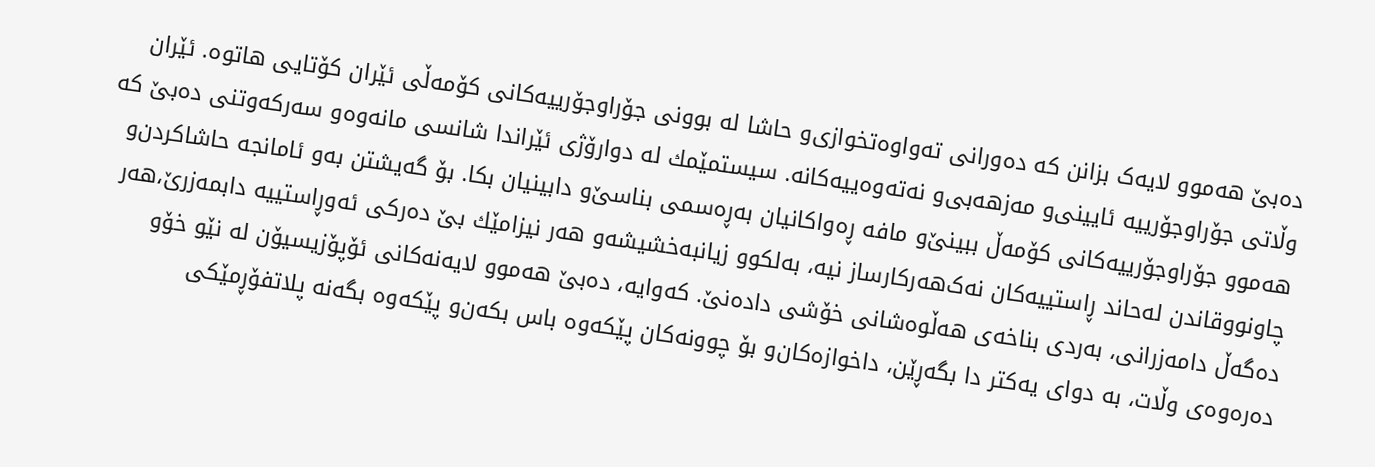ده‌بێ‌ هه‌موو لایه‌ک بزانن كه‌ ده‌ورانی‌ ته‌واوه‌تخوازی‌‌و حاشا له‌ بوونی‌ جۆراوجۆرییه‌كانی کۆمه‌ڵی ئێران كۆتایی‌ هاتوه‌. ئێران وڵاتی‌ جۆراوجۆرییه‌ ئایینی‌‌و مه‌زهه‌بی‌و نه‌ته‌وه‌ییه‌كانه‌. سیستمێمك له‌ دوارۆژی‌ ئێراندا شانسی‌ مانه‌وه‌‌و سه‌ركه‌وتنی‌ ده‌بێ‌ كه‌ هه‌موو جۆراوجۆرییه‌كانی‌ کۆمه‌ڵ‌ ببینێ‌‌و مافه‌ ڕه‌واكانیان به‌ڕه‌سمی بناسێ‌‌و دابینیان بكا. بۆ گه‌یشتن به‌و ئامانجه‌ حاشاكردن‌و چاونووقاندن له‌حاند ڕاستییه‌کان نه‌ک‌هه‌ركارساز نیه‌، به‌لكوو زیانبه‌خشیشه‌‌و هه‌ر نیزامێك بێ‌ ده‌ركی‌ ئه‌وڕاستییه‌ دابمه‌زرێ‌،هه‌ر ده‌گه‌ڵ دامه‌زرانی‌، به‌ردی‌ بناخه‌ی‌ هه‌ڵوه‌شانی‌ خۆشی‌ داده‌نێ‌. كه‌وایه‌، ده‌بێ‌ هه‌موو لایه‌نه‌كانی‌ ئۆپۆزیسیۆن له‌ نێو خۆ‌و ده‌ره‌وه‌ی‌ وڵات، به‌ دوای‌ یه‌كتر دا بگه‌ڕێن، داخوازه‌كان‌و بۆ چوونه‌كان پێكه‌وه‌ باس بكه‌ن‌و پێكه‌وه‌ بگه‌نه‌ پلاتفۆڕمێكی‌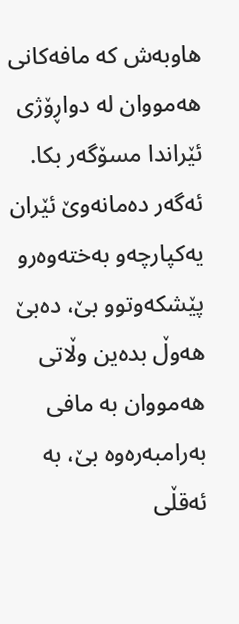هاوبه‌ش كه‌ مافه‌كانی‌ هه‌مووان له‌ دواڕۆژی‌ ئێراندا مسۆگه‌ر بكا. ئه‌گه‌ر ده‌مانه‌وێ‌ ئێران یه‌كپارچه‌‌و به‌خته‌وه‌ر‌و پێشكه‌وتوو بێ‌، ده‌بێ‌ هه‌وڵ بده‌ین وڵاتی‌ هه‌مووان به‌ مافی‌ به‌رامبه‌ره‌وه‌ بێ‌، به‌ ئه‌قڵی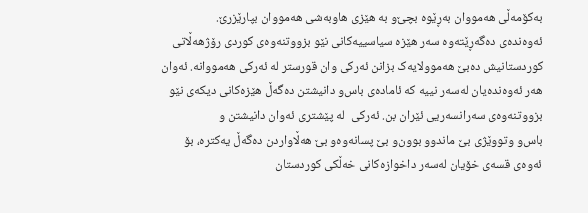به‌کۆمه‌ڵی هه‌مووان به‌ڕێوه‌ بچێ‌و به‌ هێزی هاوبه‌شی هه‌مووان بپارێزرێ.
ئه‌وه‌نده‌ی‌ ده‌گه‌ڕێته‌وه‌ سه‌ر هێزه‌ سیاسییه‌كانی‌ نێو بزووتنه‌وه‌ی‌ كوردی‌ رۆژهه‌ڵاتی‌ كوردستانیش ده‌بێ هه‌موولایه‌ک‌ بزانن ئه‌ركی‌ وان قورستر له‌ ئه‌رکی هه‌مووانه‌. ئه‌وان هه‌ر ئه‌وه‌نده‌یان له‌سه‌ر نییه‌ كه‌ ئاماده‌ی‌ باس‌و دانیشتن ده‌گه‌ڵ هێزه‌كانی‌ دیكه‌ی‌ نێو بزووتنه‌وه‌ی‌ سه‌رانسه‌ریی‌ ئێران بن. ئه‌ركی‌  له‌ پێشتری‌ ئه‌وان دانیشتن ‌و باس‌و ‌وتووێژی‌ بێ‌ ماندوو بوون‌و بێ‌ پسانه‌وه‌‌و بێ‌ هه‌ڵاواردن ده‌گه‌ڵ یه‌كتره‌، بۆ ئه‌وه‌ی‌ قسه‌ی‌ خۆیان له‌سه‌ر داخوازه‌كانی‌ خه‌ڵكی‌ كوردستان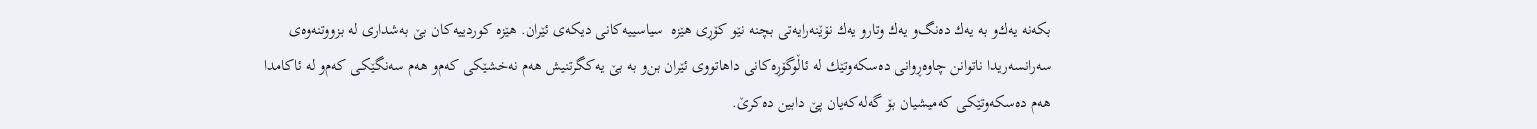بكه‌نه‌ یه‌ك‌و به‌ یه‌ك‌ ده‌نگ‌و یه‌ك وتار‌و یه‌ك نۆێنه‌رایه‌تی‌ بچنه‌ نێو كۆڕی‌ هێزه‌  سیاسییه‌كانی‌ دیكه‌ی‌ ئێران. هێزه‌ كوردییه‌كان بێ‌ به‌شداری‌ له‌ بزووتنه‌وه‌ی‌ سه‌رانسه‌ریدا ناتوانن چاوه‌ڕوانی‌ ده‌سكه‌وتێك له‌ ئاڵوگۆڕه‌كانی‌ داهاتووی‌ ئێران بن‌و به‌ بێ‌ یه‌كگرتنیش هه‌م نه‌خشێكی‌ كه‌م‌و هه‌م سه‌نگێكی‌ كه‌م‌و له‌ ئاكامدا هه‌م ده‌سكه‌وتێكی‌ كه‌میشیان بۆ گه‌له‌كه‌یان پێ دابین ده‌کرێ.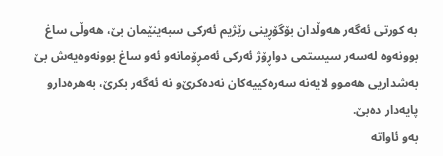به‌ كورتی‌ ئه‌گه‌ر هه‌وڵدان بۆگۆڕینی‌ رێژیم ئه‌ركی‌ سبه‌ینێمان بێ‌، هه‌وڵی‌ ساغ بوونه‌وه‌ له‌سه‌ر سیستمی‌ دواڕۆژ ئه‌ركی‌ ئه‌مڕۆمانه‌‌و ئه‌و ساغ بوونه‌وه‌یه‌ش بێ‌ به‌شداریی‌ هه‌موو لایه‌نه‌ سه‌ره‌كییه‌كان نه‌ده‌كرێ‌‌و نه‌ ئه‌گه‌ر بكرێ‌، به‌هره‌دار‌و پایه‌دار ده‌بێ‌.
به‌‌و ئاواته‌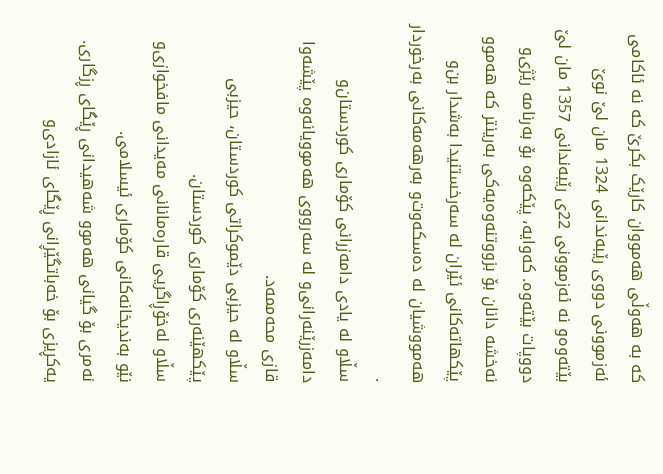كه‌ به‌ هه‌وڵی‌ هه‌مووان کارێک بکرێ که‌ نه‌ ئاكامی‌ ئه‌زموونی‌ دووی‌ رێبه‌ندانی‌ 1324 مان لێ‌ نوێ‌ بێته‌وه‌‌و نه‌ ئه‌زموونی‌ 22ی‌ رێبه‌ندانی‌ 1357 مان لێ‌ دووپات بێته‌وه‌. كه‌وایه‌، پێكه‌وه‌ بۆ به‌رنامه‌ رێژی‌‌و نه‌خشه‌ دانان بۆ ‌بزووتنه‌وه‌یه‌كی‌ به‌رینتر كه‌ هه‌موو پێكهاته‌كانی‌ ئێران له‌ سه‌رخستنیدا به‌شدار بن‌و هه‌مووشیان له‌ ده‌سکه‌وت‌و به‌رهه‌مه‌كانی‌ به‌رخوردار .
سڵاو له‌ یادی‌ دامه‌زرانی‌ كۆماری‌ كوردستان‌و دامه‌زرێنه‌رانی‌‌و له‌ سه‌رووی‌ هه‌موویانه‌وه‌ پێشه‌وا قازی‌ محه‌ممه‌د.
سڵاو له‌ حیزبی‌ دێموكراتی‌ كوردستان، حیزبی‌ پێكهێنه‌ری‌ كۆماری‌ كوردستان.
سڵاو له‌خۆڕاگریی قاره‌مانانی مه‌یدانی مافخوازی‌و نێو به‌ندیخانه‌کانی کۆماری ئیسلامی.
نه‌مری بۆ گیانی هه‌موو شه‌هیدانی ڕێگای ڕزگاری.
یه‌كڕیزی‌ بۆ خه‌باتگێڕانی‌ ڕێگای‌ ئازادی‌‌و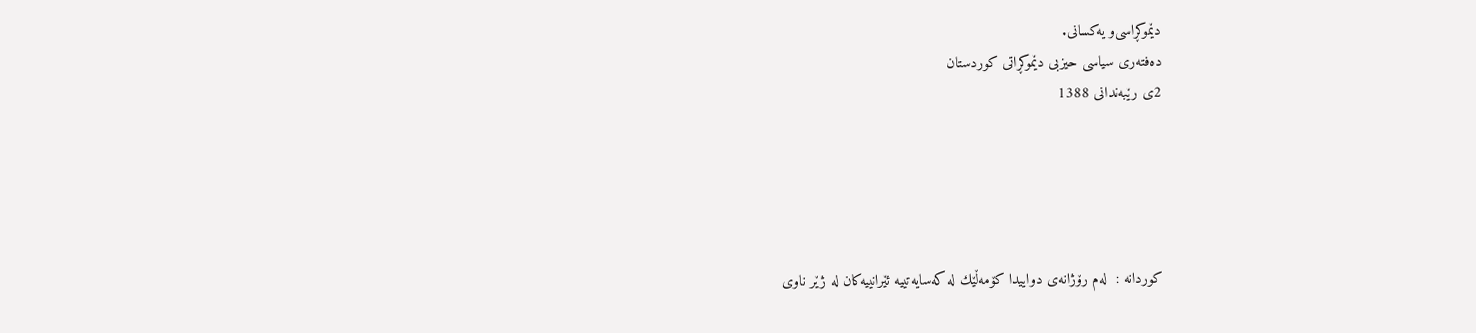دێموكڕاسی‌‌و یه‌كسانی‌.
ده‌فته‌ری‌ سیاسی‌ حیزبی‌ دێموكڕاتی‌ كوردستان
2ی رێبه‌ندانی 1388





کوردانه :  له‌م رۆژانه‌ی دواییدا كۆمه‌ڵێك له‌ كه‌سایه‌تییه‌ ئێرانییه‌كان له‌ ژێر ناوی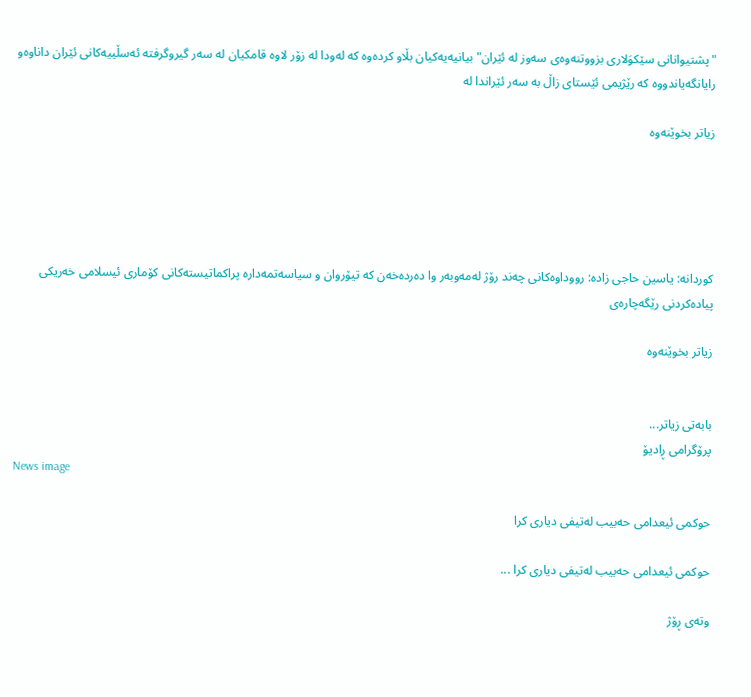"پشتیوانانی سێكوَلاری بزووتنه‌وه‌ی سه‌وز له‌ ئێران" بیانیه‌یه‌كیان بڵاو كرده‌وه‌ كه‌ له‌ودا له‌ زۆر لاوه‌ قامكیان له‌ سه‌ر گیر‌وگرفته‌ ئه‌سڵییه‌كانی ئێران داناوه‌‌و رایانگه‌یاندووه‌ كه‌ رێژیمی ئێستای زاڵ به‌ سه‌ر ئێراندا له‌

زیاتر بخوێنەوە





کوردانه: یاسین حاجی زادە: رووداوەکانی چەند رۆژ لەمەوبەر وا دەردەخەن کە تیۆروان و سیاسەتمەدارە پراکماتیستەکانی کۆماری ئیسلامی خەریکی پیادەکردنی رێگەچارەی

زیاتر بخوێنەوە


بابەتی زیاتر...
پرۆگرامی ڕادیۆ
News image

حوکمی ئیعدامی حه‌بیب له‌تیفی دیاری کرا

حوکمی ئیعدامی حه‌بیب له‌تیفی دیاری کرا ...

وته‌ی ڕۆژ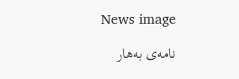News image

نامه‌ی به‌هار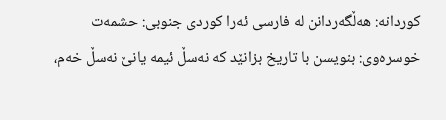کوردانه: هه‌ڵگه‌ردانن له‌ فارسی ئه‌را کوردی جنوبی: حشمه‌ت خوسره‌وی: بنویسن با تاریخ بزانێد که‌ نه‌سڵ ئیمه‌ یانێ نه‌سڵ خه‌م،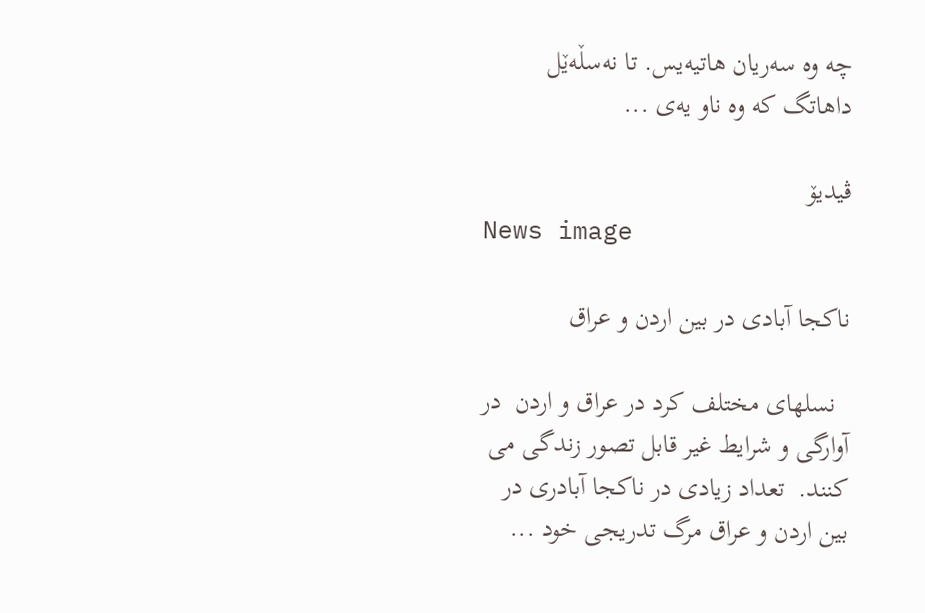چه‌ وه‌ سه‌ریان هاتیه‌یس. تا نه‌سڵه‌ێل داهاتگ که‌ وه‌ ناو یه‌ی ...

ڤیدیۆ
News image

ناکجا آبادی در بین اردن و عراق

  نسلهای مختلف کرد در عراق و اردن  در آوارگی و شرایط غیر قابل تصور زندگی می کنند.  تعداد زیادی در ناکجا آبادری در بین اردن و عراق مرگ تدریجی خود ...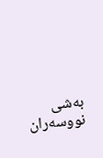به‌شی نووسه‌ران